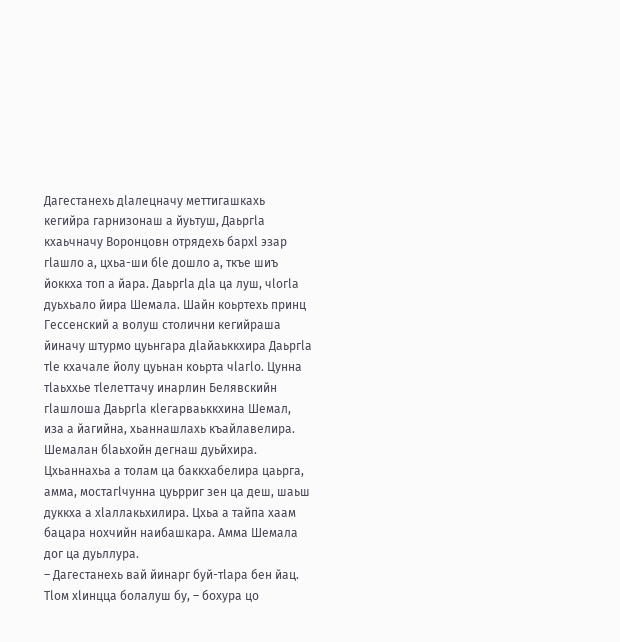Дагестанехь дӏалецначу меттигашкахь кегийра гарнизонаш а йуьтуш, Даьргӏа кхаьчначу Воронцовн отрядехь бархӏ эзар гӏашло а, цхьа-ши бӏе дошло а, ткъе шиъ йоккха топ а йара. Даьргӏа дӏа ца луш, чӏогӏа дуьхьало йира Шемала. Шайн коьртехь принц Гессенский а волуш столични кегийраша йиначу штурмо цуьнгара дӏайаьккхира Даьргӏа тӏе кхачале йолу цуьнан коьрта чӏагӏо. Цунна тӏаьххье тӏелеттачу инарлин Белявскийн гӏашлоша Даьргӏа кӏегарваьккхина Шемал, иза а йагийна, хьаннашлахь къайлавелира.
Шемалан бӏаьхойн дегнаш дуьйхира. Цхьаннахьа а толам ца баккхабелира цаьрга, амма, мостагӏчунна цуьрриг зен ца деш, шаьш дуккха а хӏаллакьхилира. Цхьа а тайпа хаам бацара нохчийн наибашкара. Амма Шемала дог ца дуьллура.
– Дагестанехь вай йинарг буй-тӏара бен йац. Тӏом хӏинцца болалуш бу, – бохура цо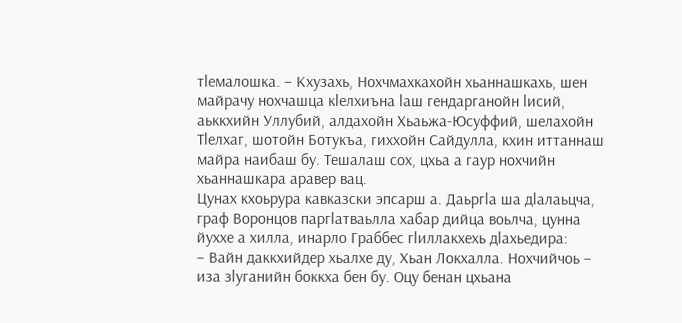тӏемалошка. – Кхузахь, Нохчмахкахойн хьаннашкахь, шен майрачу нохчашца кӏелхиъна ӏаш гендарганойн ӏисий, аьккхийн Уллубий, алдахойн Хьаьжа-Юсуффий, шелахойн Тӏелхаг, шотойн Ботукъа, гиххойн Сайдулла, кхин иттаннаш майра наибаш бу. Тешалаш сох, цхьа а гаур нохчийн хьаннашкара аравер вац.
Цунах кхоьрура кавказски эпсарш а. Даьргӏа ша дӏалаьцча, граф Воронцов паргӏатваьлла хабар дийца воьлча, цунна йуххе а хилла, инарло Граббес гӏиллакхехь дӏахьедира:
– Вайн даккхийдер хьалхе ду, Хьан Локхалла. Нохчийчоь – иза зӏуганийн боккха бен бу. Оцу бенан цхьана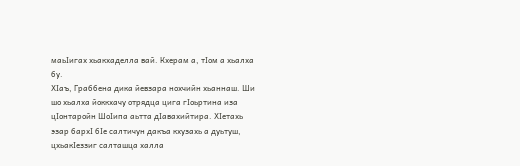маьӏигах хьакхаделла вай. Кхерам а, тӏом а хьалха бу.
Хӏаъ, Граббена дика йевзара нохчийн хьаннаш. Ши шо хьалха йоккхачу отрядца цига гӏоьртина иза цӏонтаройн Шоӏипа аьтта дӏавахийтира. Хӏетахь эзар бархӏ бӏе салтичун дакъа кхузахь а дуьтуш, цхьакӏеззиг салташца халла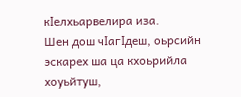кӏелхьарвелира иза.
Шен дош чӏагӏдеш, оьрсийн эскарех ша ца кхоьрийла хоуьйтуш,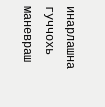инарлашна гуччохь маневраш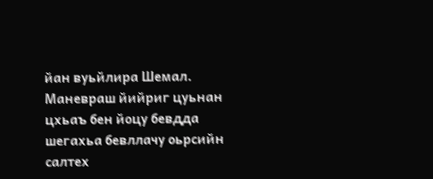йан вуьйлира Шемал. Маневраш йийриг цуьнан цхьаъ бен йоцу бевдда шегахьа бевллачу оьрсийн салтех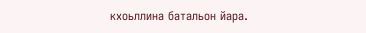кхоьллина батальон йара.